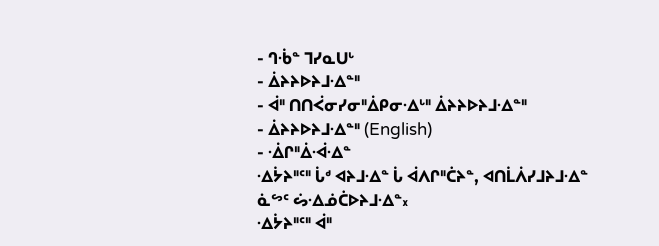- ᒉᐧᑳᓐ ᒣᓯᓇᑌᒡ
- ᐄᔨᔨᐅᔨᒧᐧᐃᓐᐦ
- ᐋᐦ ᑎᑎᐹᓂᓯᓂᐦᐄᑭᓂᐧᐃᒡᐦ ᐄᔨᔨᐅᔨᒧᐧᐃᓐᐦ
- ᐄᔨᔨᐅᔨᒧᐧᐃᓐᐦ (English)
- ᐧᐄᒋᐦᐄᐧᐋᐧᐃᓐ
ᐧᐃᔮᔨᐦᑦᐦ ᒑᒄ ᐊᔨᒧᐧᐃᓐ ᒑ ᐋᐱᒋᐦᑖᔨᓐ, ᐊᑎᒫᐲᓯᒧᔨᒧᐧᐃᓐ ᓈᔥᑦ ᔖᐧᐃᓅᑖᐅᔨᒧᐧᐃᓐ᙮
ᐧᐃᔮᔨᐦᑦᐦ ᐋᐦ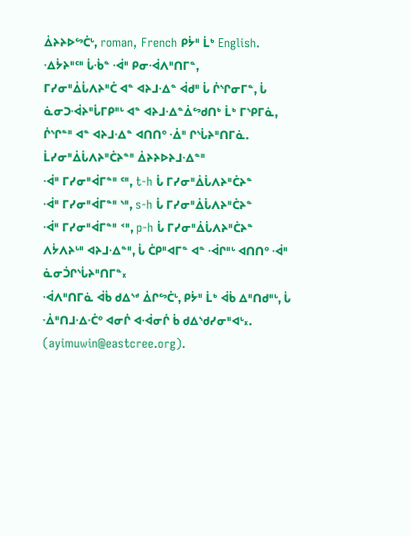ᐄᔨᔨᐅᔥᑖᒡ, roman, French ᑭᔮᐦ ᒫᒃ English.
ᐧᐃᔮᔨᐦᑦᐦ ᒑᐧᑳᓐ ᐧᐋᐦ ᑭᓂᐧᐋᐱᐦᑎᒥᓐ,
ᒥᓯᓂᐦᐄᒑᐱᔨᐦᑖ ᐊᓐ ᐊᔨᒧᐧᐃᓐ ᐋᑯᐦ ᒑ ᒌᔅᒋᓂᒥᓐ, ᒑ ᓈᓂᑐᐧᐋᔨᐦᒑᒥᑭᐦᒡ ᐊᓐ ᐊᔨᒧᐧᐃᓐᐄᔥᑯᑎᒃ ᒫᒃ ᒥᔅᑭᒥᓈ, ᒌᔅᒋᓐᐦ ᐊᓐ ᐊᔨᒧᐧᐃᓐ ᐊᑎᑎᐤ ᐧᐄᐦ ᒋᔅᒑᔨᐦᑎᒥᓈ.
ᒫᓯᓂᐦᐄᒑᐱᔨᐦᑖᔨᓐᐦ ᐄᔨᔨᐅᔨᒧᐧᐃᓐᐦ
ᐧᐋᐦ ᒥᓯᓂᐦᐋᒥᓐᐦ ᑦᐦ, t-h ᒑ ᒥᓯᓂᐦᐄᒑᐱᔨᐦᑖᔨᓐ
ᐧᐋᐦ ᒥᓯᓂᐦᐋᒥᓐᐦ ᔅᐦ, s-h ᒑ ᒥᓯᓂᐦᐄᒑᐱᔨᐦᑖᔨᓐ
ᐧᐋᐦ ᒥᓯᓂᐦᐋᒥᓐᐦ ᑉᐦ, p-h ᒑ ᒥᓯᓂᐦᐄᒑᐱᔨᐦᑖᔨᓐ
ᐱᔮᐱᔨᒡᐦ ᐊᔨᒧᐧᐃᓐᐦ, ᒑ ᑖᑭᐦᐊᒥᓐ ᐊᓐ ᐧᐋᒋᐦᒡ ᐊᑎᑎᐤ ᐧᐋᐦ ᓈᓂᑑᒋᔅᒑᔨᐦᑎᒥᓐ᙮
ᐧᐋᐱᐦᑎᒥᓈ ᐋᑳ ᑯᐃᔅᒄ ᐄᒋᔥᑖᒡ, ᑭᔮᐦ ᒫᒃ ᐋᑳ ᐃᐦᑎᑯᐦᒡ, ᒑ ᐧᐄᐦᑎᒧᐧᐃᐧᑖᐤ ᐊᓂᒌ ᐊᐧᐋᓂᒌ ᑳ ᑯᐃᔅᑯᓯᓂᐦᐊᒡ᙮. (ayimuwin@eastcree.org).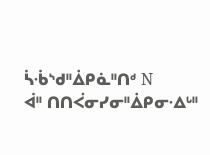ᓵᐧᑳᔅᑯᐦᐄᑭᓈᐦᑎᒄ N
ᐋᐦ ᑎᑎᐹᓂᓯᓂᐦᐄᑭᓂᐧᐃᒡᐦ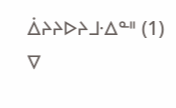ᐄᔨᔨᐅᔨᒧᐧᐃᓐᐦ (1)
ᐁ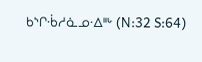ᑲᔅᒋᐧᑳᓱᓈᓄᐧᐃᐦᒡ (N:32 S:64)